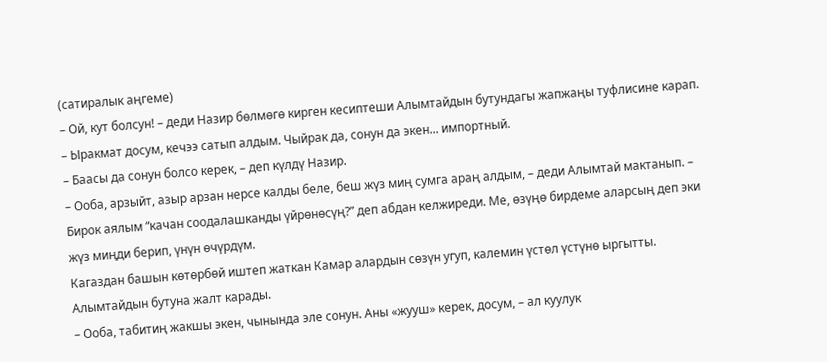(сатиралык аңгеме)
– Ой, кут болсун! – деди Назир бөлмөгө кирген кесиптеши Алымтайдын бутундагы жапжаңы туфлисине карап.
– Ыракмат досум, кечээ сатып алдым. Чыйрак да, сонун да экен... импортный.
– Баасы да сонун болсо керек, – деп күлдү Назир.
– Ооба, арзыйт, азыр арзан нерсе калды беле, беш жүз миң сумга араң алдым, – деди Алымтай мактанып. – Бирок аялым “качан соодалашканды үйрөнөсүң?” деп абдан келжиреди. Ме, өзүңө бирдеме аларсың деп эки жүз миңди берип, үнүн өчүрдүм.
Кагаздан башын көтөрбөй иштеп жаткан Камар алардын сөзүн угуп, калемин үстөл үстүнө ыргытты. Алымтайдын бутуна жалт карады.
– Ооба, табитиң жакшы экен, чынында эле сонун. Аны «жууш» керек, досум, – ал куулук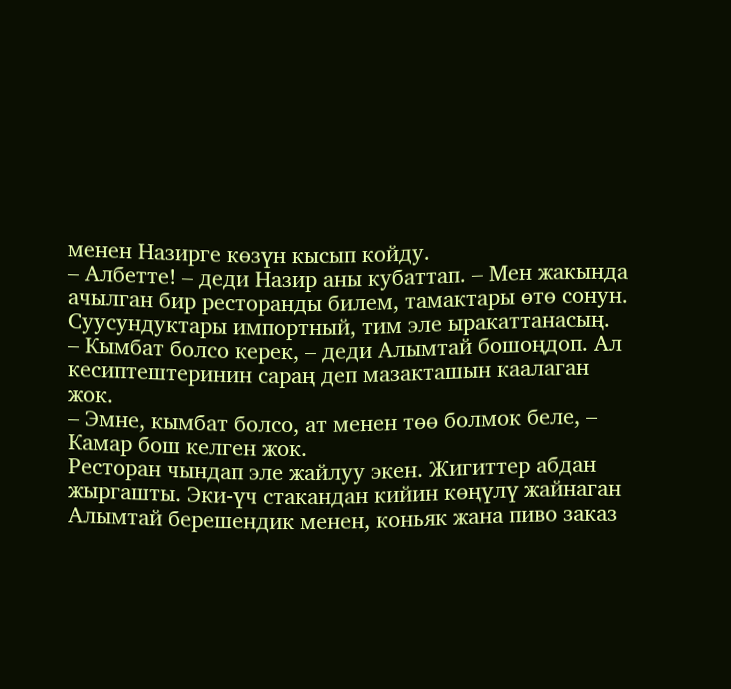менен Назирге көзүн кысып койду.
– Албетте! – деди Назир аны кубаттап. – Мен жакында ачылган бир ресторанды билем, тамактары өтө сонун. Суусундуктары импортный, тим эле ыракаттанасың.
– Кымбат болсо керек, – деди Алымтай бошоңдоп. Ал кесиптештеринин сараң деп мазакташын каалаган жок.
– Эмне, кымбат болсо, ат менен төө болмок беле, – Камар бош келген жок.
Ресторан чындап эле жайлуу экен. Жигиттер абдан жыргашты. Эки-үч стакандан кийин көңүлү жайнаган Алымтай берешендик менен, коньяк жана пиво заказ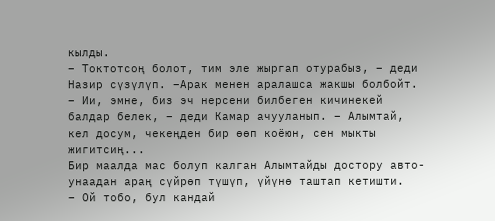кылды.
– Токтотсоң болот, тим эле жыргап отурабыз, – деди Назир сүзүлүп. –Арак менен аралашса жакшы болбойт.
– Ии, эмне, биз эч нерсени билбеген кичинекей балдар белек, – деди Камар ачууланып. – Алымтай, кел досум, чекеңден бир өөп коёюн, сен мыкты жигитсиң...
Бир маалда мас болуп калган Алымтайды достору авто-унаадан араң сүйрөп түшүп, үйүнө таштап кетишти.
– Ой тобо, бул кандай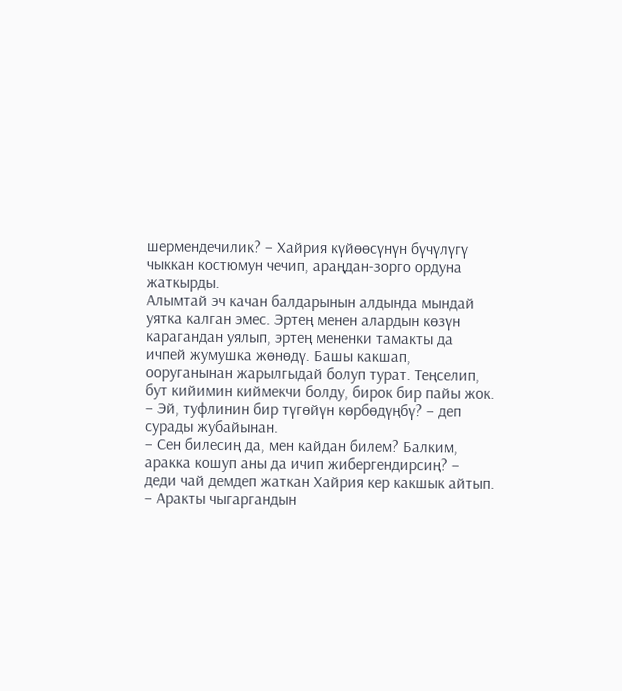шермендечилик? – Хайрия күйөөсүнүн бүчүлүгү чыккан костюмун чечип, араңдан-зорго ордуна жаткырды.
Алымтай эч качан балдарынын алдында мындай уятка калган эмес. Эртең менен алардын көзүн карагандан уялып, эртең мененки тамакты да ичпей жумушка жөнөдү. Башы какшап, ооруганынан жарылгыдай болуп турат. Теңселип, бут кийимин киймекчи болду, бирок бир пайы жок.
– Эй, туфлинин бир түгөйүн көрбөдүңбү? – деп сурады жубайынан.
– Сен билесиң да, мен кайдан билем? Балким, аракка кошуп аны да ичип жибергендирсиң? – деди чай демдеп жаткан Хайрия кер какшык айтып.
– Аракты чыгаргандын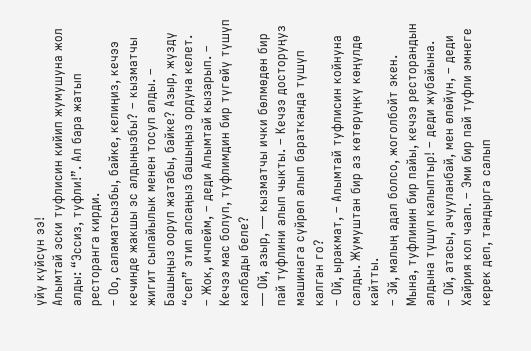үйү күйсүн ээ!
Алымтай эски туфлисин кийип жумушуна жол алды: “Эссиз, туфли!”. Ал бара жатып ресторанга кирди.
– Оо, саламатсызбы, байке, келиңиз, кечээ кечинде жакшы эс алдыңызбы? – кызматчы жигит сыпайылык менен тосуп алды. – Башыңыз ооруп жатабы, байке? Азыр, жүздү “сеп” этип алсаңыз башыңыз ордуна келет.
– Жок, ичпейм, – деди Алымтай кызарып. – Кечээ мас болуп, туфлимдин бир түгөйү түшүп калбады беле?
— Ой, азыр, — кызматчы ички бөлмөдөн бир пай туфлини алып чыкты. – Кечээ досторуңуз машинага сүйрөп алып баратканда түшүп калган го?
– Ой, ыракмат, – Алымтай туфлисин койнуна салды. Жумуштан бир аз көтөрүңкү көңүлдө кайтты.
– Эй, малың адал болсо, жоголбойт экен. Мына, туфлинин бир пайы, кечээ ресторандын алдына түшүп калыптыр! – деди жубайына.
– Ой, атасы, ачууланбай, мен өлөйүн, – деди Хайрия кол чаап. – Эми бир пай туфли эмнеге керек деп, тандырга салып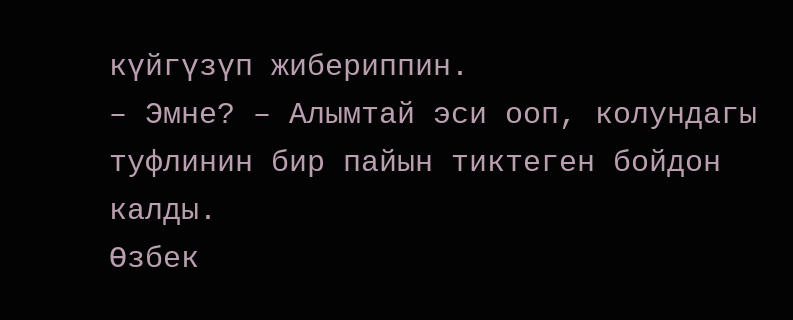күйгүзүп жибериппин.
– Эмне? – Алымтай эси ооп, колундагы туфлинин бир пайын тиктеген бойдон калды.
Өзбек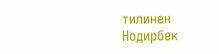тилинен Нодирбек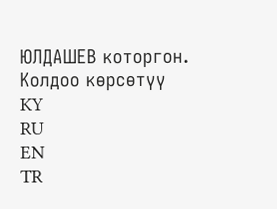ЮЛДАШЕВ которгон.
Колдоо көрсөтүү
KY
RU
EN
TR